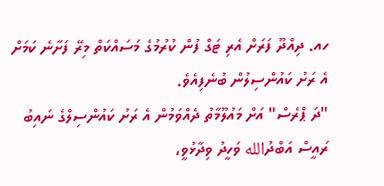ހއ. ދިއްދޫ ފަރަށް އެރި ޓަގް ފުން ކުރުމުގެ މަސައްކަތް މިރޭ ފަށާނެ ކަމަށް އެ ރަށު ކައުންސިލުން ބުނެފިއެވެ.
"ދަ ޕްރެސް" އަށް މައުލޫމާތު ދެއްވަމުން އެ ރަށު ކައުންސިލްގެ ނައިބު ރައީސް އަބްދުالله ވަހީދު ވިދާޅުވީ،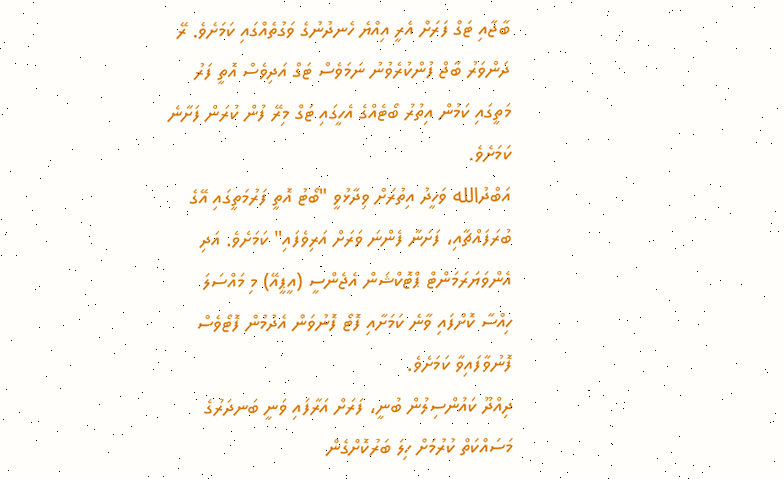ބާޖާއި ޓަގް ފަރަށް އެރީ އިއްޔެ ހެނދުނުގެ ވަގުތެއްގައި ކަމަށެވެ. ރޭ ދަންވަރު ބާޖް ފުންކުރެވުނު ނަމަވެސް ޓަގް އަދިވެސް އޮތީ ފަރު މަތީގައި ކަމުން އިތުރު ބޯޓެއްގެ އެހީގައި ޓަގް މިރޭ ފުން ކުރަން ފަށާނެ ކަމަށެވެ.
އަބްދުالله ވަހީދު އިތުރަށް ވިދާޅުވީ "ބޯޓު އޮތީ ފަރުމަތީގައި އޭގެ ބުރަފައްޗާއި، ފަށަނާ ފެންނަ ވަރަށް އަރިވެފައި" ކަމަށެވެ. އަދި އެންވަޔަރަމަންޓް ޕްޓޮކްޝަން އެޖެންސީ (އީޕީއޭ) މި މައްސަލަ ހިއްސާ ކޮށްފައި ވާނެ ކަމަށާއި ފޮޓޯ ފޮނުވަން އެދުމުން ފޮޓޯވެސް ފޮނުވާފައިވާ ކަމަށެވެ.
ދިއްދޫ ކައުންސިލުން ބުނީ، ފަރަށް އަރާފައި ވަނީ ބަނދަރުގެ މަސައްކަތް ކުރުމަށް ހިލަ ބަރުކޮށްގެން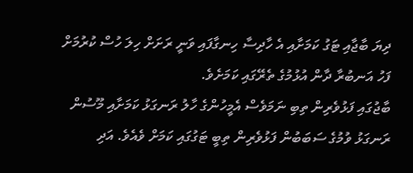ދިޔަ ބާޖާއި ޓަގު ކަމަށާއި އެ ހާދިސާ ހިނގާފައި ވަނީ ރަށަށް ހިލަ ހުސް ކުރުމަށް ފަހު އަނބުރާ ދާން އުޅުމުގެ ތެރޭގައި ކަމަށެވެ.
ބާޖުގައި ފަޅުވެރިން ތިބި ނަމަވެސް އެމީހުންގެ ހާލު ރަނގަޅު ކަމަށާއި މޫސުން ރަނގަޅު ވުމުގެ ސަބަބުން ފަޅުވެރިން ތިބީ ޓަގުގައި ކަމަށް ވެއެވެ. އަދި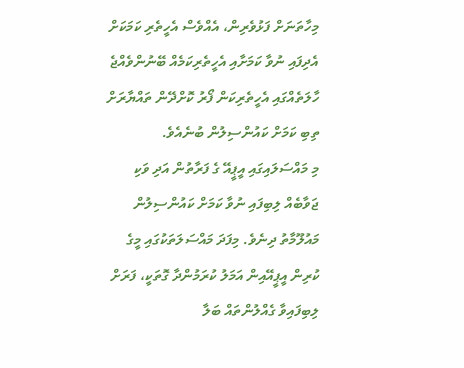މިހާތަނަށް ފަޅުވެރިން، އެއްވެސް އެހީތެރި ކަމަކަށް އެދިފައި ނުވާ ކަމަށާއި އެހީތެރިކަމެއް ބޭނުންވެއްޖެ ހާލަތެއްގައި އެހީތެރިކަން ފޯރު ކޮށްދޭން ތައްޔާރަށް ތިބި ކަމަށް ކައުންސިލުން ބުނެއެވެ.
މި މައްސަލައިގައި އީޕީއޭ ގެ ފަރާތުން އަދި ވަކި ޖަވާބެއް ލިބިފައި ނުވާ ކަމަށް ކައުންސިލުން މައުލޫމާތު ދިނެވެ. މިފަދަ މައްސަލަތަކުގައި މީގެ ކުރިން އީޕީއޭއިން އަމަލު ކުރަމުންދާ ގޮތަކީ، ފަރަށް ލިބިފައިވާ ގެއްލުންތައް ބަލާ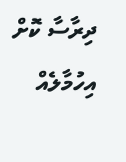ދިރާސާ ކޮށް އިހުމާލެއް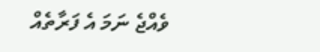ވެއްޖެ ނަމަ އެ ފަރާތެއް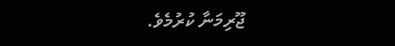ޖޫރިމަނާ ކުރުމެވެ.